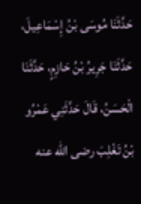حَدَّثَنَا مُوسَى بْنُ إِسْمَاعِيلَ، حَدَّثَنَا جَرِيرُ بْنُ حَازِمٍ، حَدَّثَنَا الْحَسَنُ، قَالَ حَدَّثَنِي عَمْرُو بْنُ تَغْلِبَ رضى الله عنه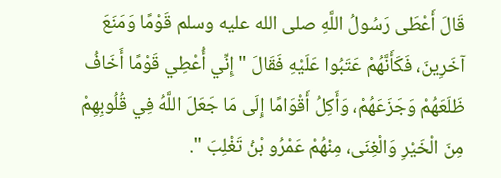قَالَ أَعْطَى رَسُولُ اللَّهِ صلى الله عليه وسلم قَوْمًا وَمَنَعَ آخَرِينَ، فَكَأَنَّهُمْ عَتَبُوا عَلَيْهِ فَقَالَ " إِنِّي أُعْطِي قَوْمًا أَخَافُ ظَلَعَهُمْ وَجَزَعَهُمْ، وَأَكِلُ أَقْوَامًا إِلَى مَا جَعَلَ اللَّهُ فِي قُلُوبِهِمْ مِنَ الْخَيْرِ وَالْغِنَى، مِنْهُمْ عَمْرُو بْنُ تَغْلِبَ ".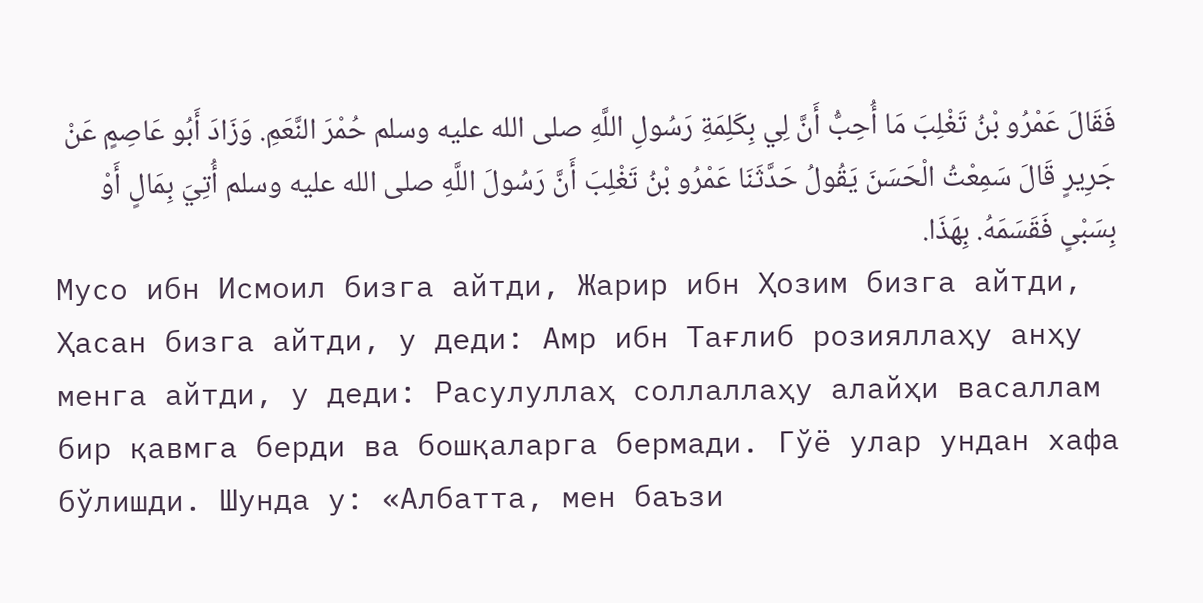فَقَالَ عَمْرُو بْنُ تَغْلِبَ مَا أُحِبُّ أَنَّ لِي بِكَلِمَةِ رَسُولِ اللَّهِ صلى الله عليه وسلم حُمْرَ النَّعَمِ. وَزَادَ أَبُو عَاصِمٍ عَنْ جَرِيرٍ قَالَ سَمِعْتُ الْحَسَنَ يَقُولُ حَدَّثَنَا عَمْرُو بْنُ تَغْلِبَ أَنَّ رَسُولَ اللَّهِ صلى الله عليه وسلم أُتِيَ بِمَالٍ أَوْ بِسَبْىٍ فَقَسَمَهُ. بِهَذَا.
Мусо ибн Исмоил бизга айтди, Жарир ибн Ҳозим бизга айтди, Ҳасан бизга айтди, у деди: Амр ибн Тағлиб розияллаҳу анҳу менга айтди, у деди: Расулуллаҳ соллаллаҳу алайҳи васаллам бир қавмга берди ва бошқаларга бермади. Гўё улар ундан хафа бўлишди. Шунда у: «Албатта, мен баъзи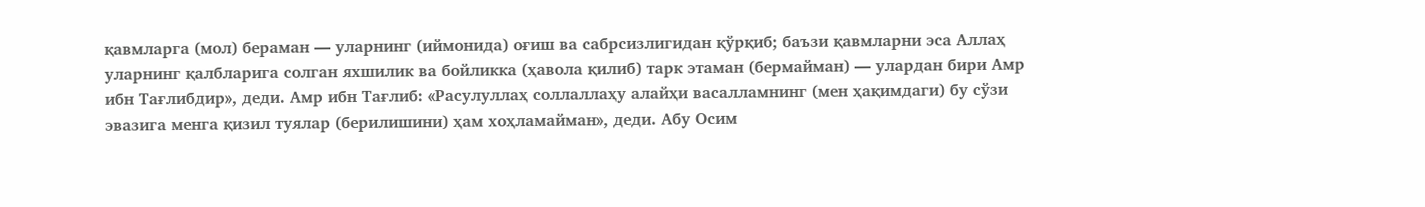қавмларга (мол) бераман — уларнинг (иймонида) оғиш ва сабрсизлигидан қўрқиб; баъзи қавмларни эса Аллаҳ уларнинг қалбларига солган яхшилик ва бойликка (ҳавола қилиб) тарк этаман (бермайман) — улардан бири Амр ибн Тағлибдир», деди. Амр ибн Тағлиб: «Расулуллаҳ соллаллаҳу алайҳи васалламнинг (мен ҳақимдаги) бу сўзи эвазига менга қизил туялар (берилишини) ҳам хоҳламайман», деди. Абу Осим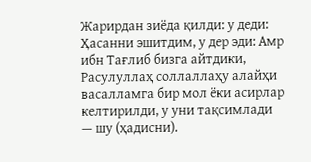Жарирдан зиёда қилди: у деди: Ҳасанни эшитдим, у дер эди: Амр ибн Тағлиб бизга айтдики, Расулуллаҳ соллаллаҳу алайҳи васалламга бир мол ёки асирлар келтирилди, у уни тақсимлади — шу (ҳадисни).